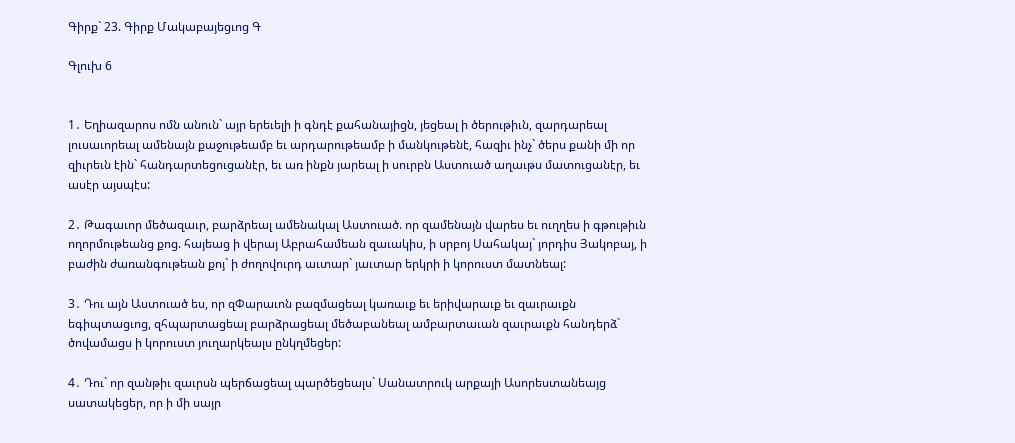Գիրք` 23. Գիրք Մակաբայեցւոց Գ

Գլուխ 6


1․ Եղիազարոս ոմն անուն` այր երեւելի ի գնդէ քահանայիցն, յեցեալ ի ծերութիւն, զարդարեալ լուսաւորեալ ամենայն քաջութեամբ եւ արդարութեամբ ի մանկութենէ, հազիւ ինչ` ծերս քանի մի որ զիւրեւն էին` հանդարտեցուցանէր, եւ առ ինքն յարեալ ի սուրբն Աստուած աղաւթս մատուցանէր, եւ ասէր այսպէս:

2․ Թագաւոր մեծազաւր, բարձրեալ ամենակալ Աստուած. որ զամենայն վարես եւ ուղղես ի գթութիւն ողորմութեանց քոց. հայեաց ի վերայ Աբրահամեան զաւակիս, ի սրբոյ Սահակայ` յորդիս Յակոբայ, ի բաժին ժառանգութեան քոյ` ի ժողովուրդ աւտար` յաւտար երկրի ի կորուստ մատնեալ:

3․ Դու այն Աստուած ես, որ զՓարաւոն բազմացեալ կառաւք եւ երիվարաւք եւ զաւրաւքն եգիպտացւոց, զհպարտացեալ բարձրացեալ մեծաբանեալ ամբարտաւան զաւրաւքն հանդերձ` ծովամացս ի կորուստ յուղարկեալս ընկղմեցեր:

4․ Դու` որ զանթիւ զաւրսն պերճացեալ պարծեցեալս` Սանատրուկ արքայի Ասորեստանեայց սատակեցեր, որ ի մի սայր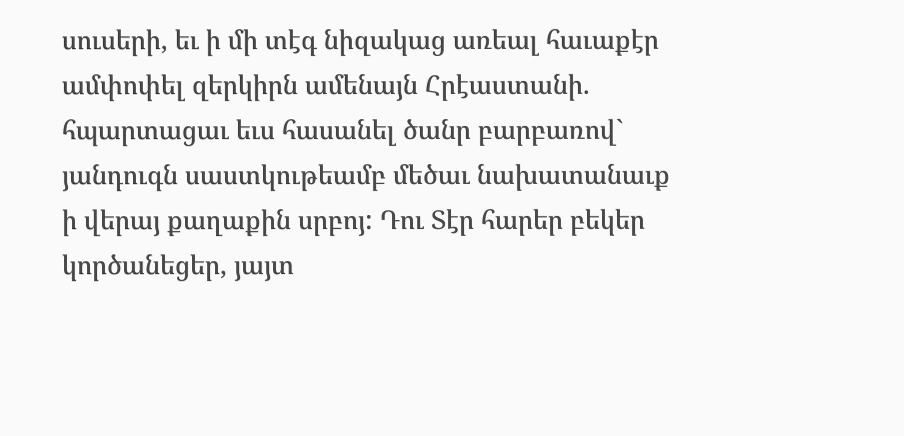սուսերի, եւ ի մի տէգ նիզակաց առեալ հաւաքէր ամփոփել զերկիրն ամենայն Հրէաստանի. հպարտացաւ եւս հասանել ծանր բարբառով` յանդուգն սաստկութեամբ մեծաւ նախատանաւք ի վերայ քաղաքին սրբոյ: Դու Տէր հարեր բեկեր կործանեցեր, յայտ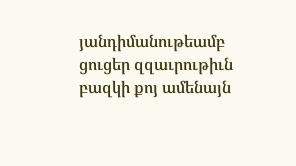յանդիմանութեամբ ցուցեր զզաւրութիւն բազկի քոյ ամենայն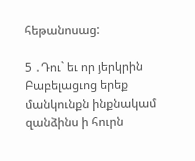հեթանոսաց:

5 ․Դու` եւ որ յերկրին Բաբելացւոց երեք մանկունքն ինքնակամ զանձինս ի հուրն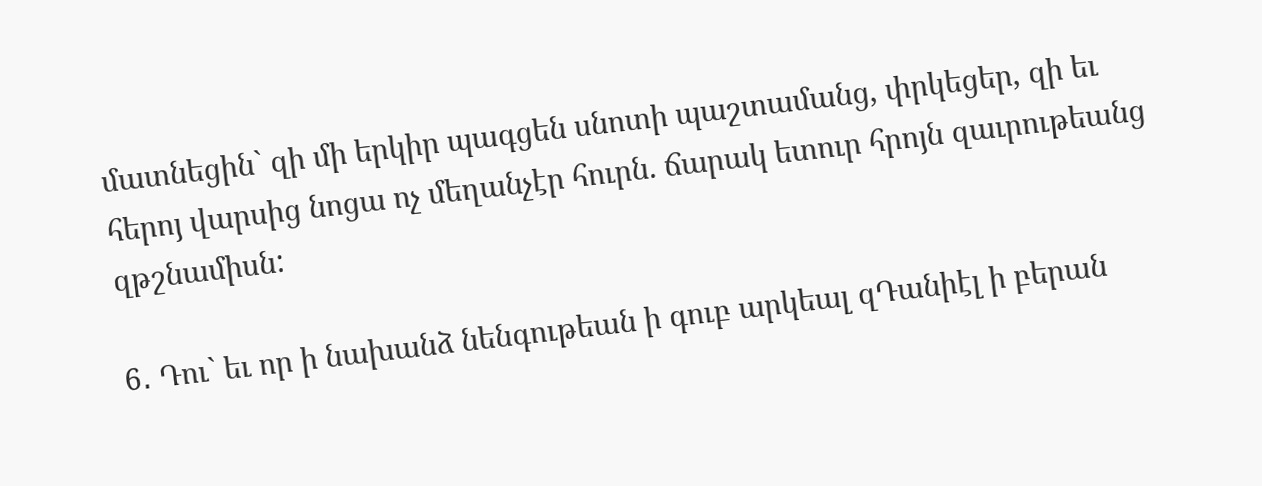մատնեցին` զի մի երկիր պագցեն սնոտի պաշտամանց, փրկեցեր, զի եւ հերոյ վարսից նոցա ոչ մեղանչէր հուրն. ճարակ ետուր հրոյն զաւրութեանց զթշնամիսն:

6․ Դու` եւ որ ի նախանձ նենգութեան ի գուբ արկեալ զԴանիէլ ի բերան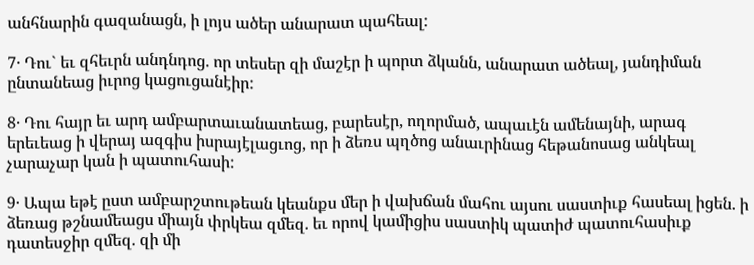անհնարին գազանացն, ի լոյս ածեր անարատ պահեալ:

7․ Դու` եւ զհեւրն անդնդոց. որ տեսեր զի մաշէր ի պորտ ձկանն, անարատ ածեալ, յանդիման ընտանեաց իւրոց կացուցանէիր:

8․ Դու հայր եւ արդ ամբարտաւանատեաց, բարեսէր, ողորմած, ապաւէն ամենայնի, արագ երեւեաց ի վերայ ազգիս իսրայէլացւոց, որ ի ձեռս պղծոց անաւրինաց հեթանոսաց անկեալ չարաչար կան ի պատուհասի:

9․ Ապա եթէ ըստ ամբարշտութեան կեանքս մեր ի վախճան մահու այսու սաստիւք հասեալ իցեն. ի ձեռաց թշնամեացս միայն փրկեա զմեզ. եւ որով կամիցիս սաստիկ պատիժ պատուհասիւք դատեսջիր զմեզ. զի մի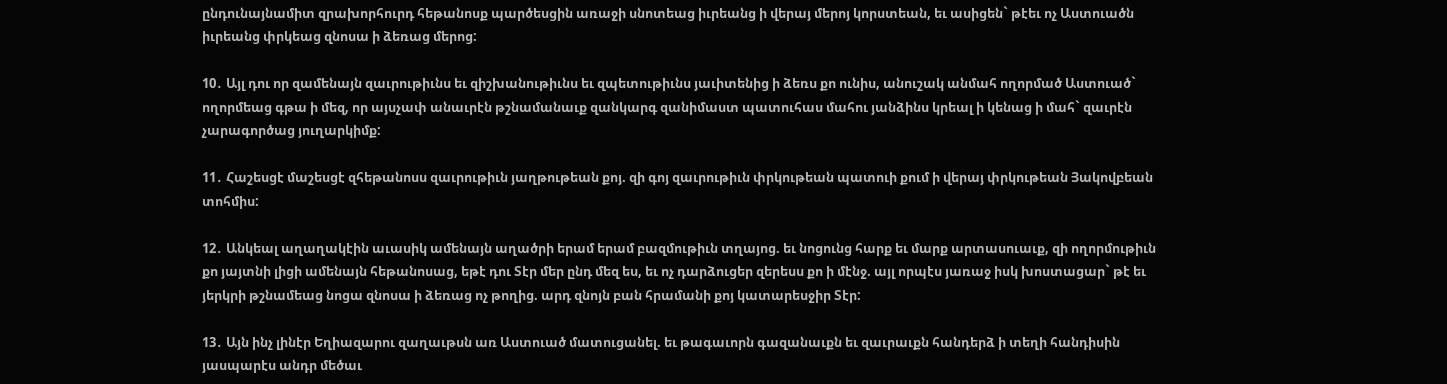ընդունայնամիտ զրախորհուրդ հեթանոսք պարծեսցին առաջի սնոտեաց իւրեանց ի վերայ մերոյ կորստեան, եւ ասիցեն` թէեւ ոչ Աստուածն իւրեանց փրկեաց զնոսա ի ձեռաց մերոց:

10․ Այլ դու որ զամենայն զաւրութիւնս եւ զիշխանութիւնս եւ զպետութիւնս յաւիտենից ի ձեռս քո ունիս, անուշակ անմահ ողորմած Աստուած` ողորմեաց գթա ի մեզ, որ այսչափ անաւրէն թշնամանաւք զանկարգ զանիմաստ պատուհաս մահու յանձինս կրեալ ի կենաց ի մահ` զաւրէն չարագործաց յուղարկիմք:

11․ Հաշեսցէ մաշեսցէ զհեթանոսս զաւրութիւն յաղթութեան քոյ. զի գոյ զաւրութիւն փրկութեան պատուի քում ի վերայ փրկութեան Յակովբեան տոհմիս:

12․ Անկեալ աղաղակէին աւասիկ ամենայն աղածրի երամ երամ բազմութիւն տղայոց. եւ նոցունց հարք եւ մարք արտասուաւք, զի ողորմութիւն քո յայտնի լիցի ամենայն հեթանոսաց, եթէ դու Տէր մեր ընդ մեզ ես, եւ ոչ դարձուցեր զերեսս քո ի մէնջ. այլ որպէս յառաջ իսկ խոստացար` թէ եւ յերկրի թշնամեաց նոցա զնոսա ի ձեռաց ոչ թողից. արդ զնոյն բան հրամանի քոյ կատարեսջիր Տէր:

13․ Այն ինչ լինէր Եղիազարու զաղաւթսն առ Աստուած մատուցանել. եւ թագաւորն գազանաւքն եւ զաւրաւքն հանդերձ ի տեղի հանդիսին յասպարէս անդր մեծաւ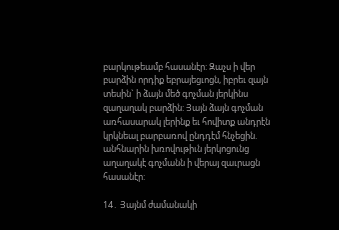բարկութեամբ հասանէր: Զաչս ի վեր բարձին որդիք եբրայեցւոցն, իբրեւ զայն տեսին` ի ձայն մեծ գոչման յերկինս զաղաղակ բարձին: Յայն ձայն գոչման առհասարակ լերինք եւ հովիտք անդրէն կրկնեալ բարբառով ընդդէմ հնչեցին. անհնարին խռովութիւն յերկոցունց աղաղակէ գոչմանն ի վերայ զաւրացն հասանէր:

14․ Յայնմ ժամանակի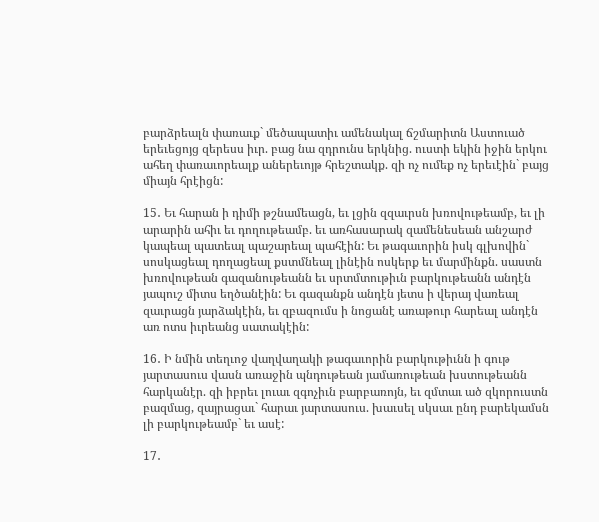բարձրեալն փառաւք` մեծապատիւ ամենակալ ճշմարիտն Աստուած երեւեցոյց զերեսս իւր. բաց նա զդրունս երկնից. ուստի եկին իջին երկու ահեղ փառաւորեալք աներեւոյթ հրեշտակք. զի ոչ ումեք ոչ երեւէին` բայց միայն հրէիցն:

15․ Եւ հարան ի դիմի թշնամեացն, եւ լցին զզաւրսն խռովութեամբ, եւ լի արարին ահիւ եւ դողութեամբ. եւ առհասարակ զամենեսեան անշարժ կապեալ պատեալ պաշարեալ պահէին: Եւ թագաւորին իսկ գլխովին` սոսկացեալ դողացեալ քստմնեալ լինէին ոսկերք եւ մարմինքն. սաստն խռովութեան գազանութեանն եւ սրտմտութիւն բարկութեանն անդէն յապուշ միտս եղծանէին: Եւ գազանքն անդէն յետս ի վերայ վառեալ զաւրացն յարձակէին, եւ զբազումս ի նոցանէ առաթուր հարեալ անդէն առ ոտս իւրեանց սատակէին:

16․ Ի նմին տեղւոջ վաղվաղակի թագաւորին բարկութիւնն ի գութ յարտասուս վասն առաջին պնդութեան յամառութեան խստութեանն հարկանէր. զի իբրեւ լուաւ զգոչիւն բարբառոյն, եւ զմտաւ ած զկորուստն բազմաց, զայրացաւ` հարաւ յարտասուս. խաւսել սկսաւ ընդ բարեկամսն լի բարկութեամբ` եւ ասէ:

17․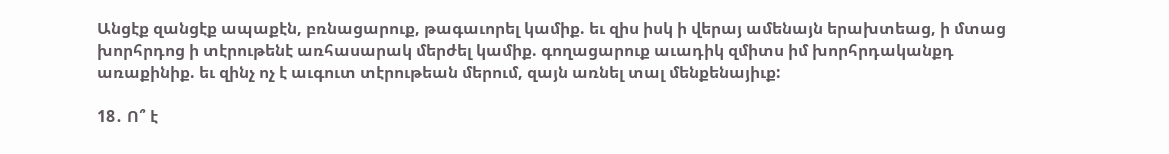Անցէք զանցէք ապաքէն, բռնացարուք, թագաւորել կամիք. եւ զիս իսկ ի վերայ ամենայն երախտեաց, ի մտաց խորհրդոց ի տէրութենէ առհասարակ մերժել կամիք. գողացարուք աւադիկ զմիտս իմ խորհրդականքդ առաքինիք. եւ զինչ ոչ է աւգուտ տէրութեան մերում, զայն առնել տալ մենքենայիւք:

18․ Ո՞ է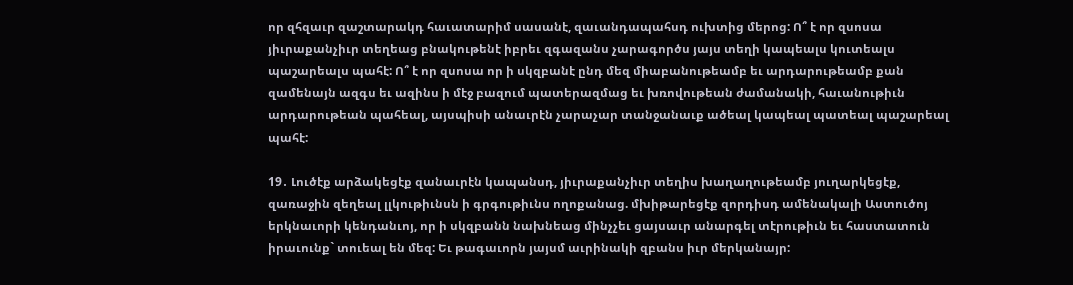որ զհզաւր զաշտարակդ հաւատարիմ սասանէ, զաւանդապահսդ ուխտից մերոց: Ո՞ է որ զսոսա յիւրաքանչիւր տեղեաց բնակութենէ իբրեւ զգազանս չարագործս յայս տեղի կապեալս կուտեալս պաշարեալս պահէ: Ո՞ է որ զսոսա որ ի սկզբանէ ընդ մեզ միաբանութեամբ եւ արդարութեամբ քան զամենայն ազգս եւ ազինս ի մէջ բազում պատերազմաց եւ խռովութեան ժամանակի, հաւանութիւն արդարութեան պահեալ, այսպիսի անաւրէն չարաչար տանջանաւք ածեալ կապեալ պատեալ պաշարեալ պահէ:

19․ Լուծէք արձակեցէք զանաւրէն կապանսդ, յիւրաքանչիւր տեղիս խաղաղութեամբ յուղարկեցէք, զառաջին զեղեալ լլկութիւնսն ի գրգութիւնս ողոքանաց. մխիթարեցէք զորդիսդ ամենակալի Աստուծոյ երկնաւորի կենդանւոյ, որ ի սկզբանն նախնեաց մինչչեւ ցայսաւր անարգել տէրութիւն եւ հաստատուն իրաւունք` տուեալ են մեզ: Եւ թագաւորն յայսմ աւրինակի զբանս իւր մերկանայր: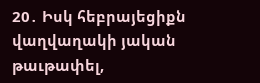20․ Իսկ հեբրայեցիքն վաղվաղակի յական թաւթափել,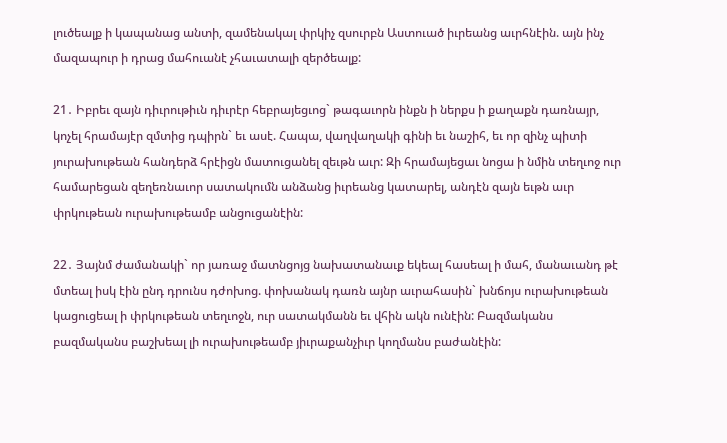լուծեալք ի կապանաց անտի, զամենակալ փրկիչ զսուրբն Աստուած իւրեանց աւրհնէին. այն ինչ մազապուր ի դրաց մահուանէ չհաւատալի զերծեալք:

21․ Իբրեւ զայն դիւրութիւն դիւրէր հեբրայեցւոց` թագաւորն ինքն ի ներքս ի քաղաքն դառնայր, կոչել հրամայէր զմտից դպիրն` եւ ասէ. Հապա, վաղվաղակի գինի եւ նաշիհ, եւ որ զինչ պիտի յուրախութեան հանդերձ հրէիցն մատուցանել զեւթն աւր: Զի հրամայեցաւ նոցա ի նմին տեղւոջ ուր համարեցան զեղեռնաւոր սատակումն անձանց իւրեանց կատարել, անդէն զայն եւթն աւր փրկութեան ուրախութեամբ անցուցանէին:

22․ Յայնմ ժամանակի` որ յառաջ մատնցոյց նախատանաւք եկեալ հասեալ ի մահ, մանաւանդ թէ մտեալ իսկ էին ընդ դրունս դժոխոց. փոխանակ դառն այնր աւրահասին` խնճոյս ուրախութեան կացուցեալ ի փրկութեան տեղւոջն, ուր սատակմանն եւ վհին ակն ունէին: Բազմականս բազմականս բաշխեալ լի ուրախութեամբ յիւրաքանչիւր կողմանս բաժանէին: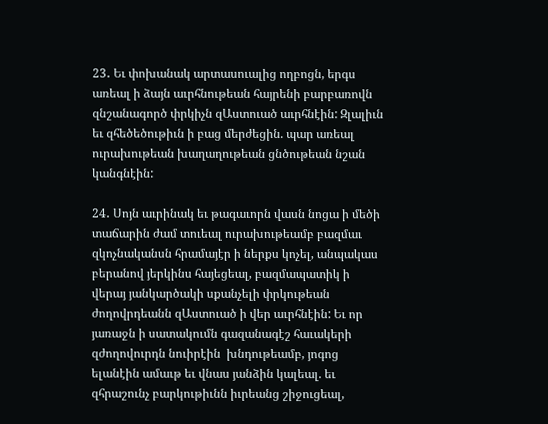23․ Եւ փոխանակ արտասուալից ողբոցն, երգս առեալ ի ձայն աւրհնութեան հայրենի բարբառովն զնշանագործ փրկիչն զԱստուած աւրհնէին: Զլալիւն եւ զհեծեծութիւն ի բաց մերժեցին. պար առեալ ուրախութեան խաղաղութեան ցնծութեան նշան կանգնէին:

24․ Սոյն աւրինակ եւ թագաւորն վասն նոցա ի մեծի տաճարին ժամ տուեալ ուրախութեամբ բազմաւ զկոչնականսն հրամայէր ի ներքս կոչել, անպակաս բերանով յերկինս հայեցեալ, բազմապատիկ ի վերայ յանկարծակի սքանչելի փրկութեան ժողովրդեանն զԱստուած ի վեր աւրհնէին: Եւ որ յառաջն ի սատակումն գազանագէշ հաւակերի զժողովուրդն նուիրէին  խնդութեամբ, յոգոց ելանէին ամաւթ եւ վնաս յանձին կալեալ. եւ զհրաշունչ բարկութիւնն իւրեանց շիջուցեալ,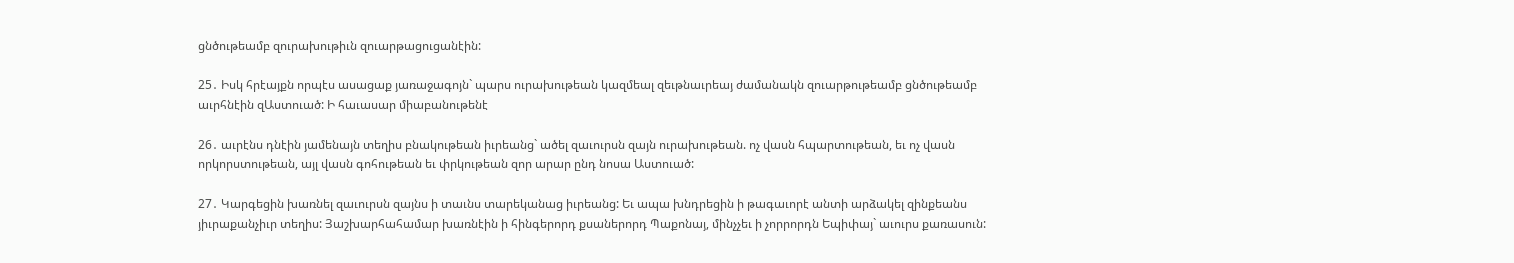ցնծութեամբ զուրախութիւն զուարթացուցանէին:

25․ Իսկ հրէայքն որպէս ասացաք յառաջագոյն` պարս ուրախութեան կազմեալ զեւթնաւրեայ ժամանակն զուարթութեամբ ցնծութեամբ աւրհնէին զԱստուած: Ի հաւասար միաբանութենէ

26․ աւրէնս դնէին յամենայն տեղիս բնակութեան իւրեանց` ածել զաւուրսն զայն ուրախութեան. ոչ վասն հպարտութեան, եւ ոչ վասն որկորստութեան, այլ վասն գոհութեան եւ փրկութեան զոր արար ընդ նոսա Աստուած:

27․ Կարգեցին խառնել զաւուրսն զայնս ի տաւնս տարեկանաց իւրեանց: Եւ ապա խնդրեցին ի թագաւորէ անտի արձակել զինքեանս յիւրաքանչիւր տեղիս: Յաշխարհահամար խառնէին ի հինգերորդ քսաներորդ Պաքոնայ, մինչչեւ ի չորրորդն Եպիփայ` աւուրս քառասուն: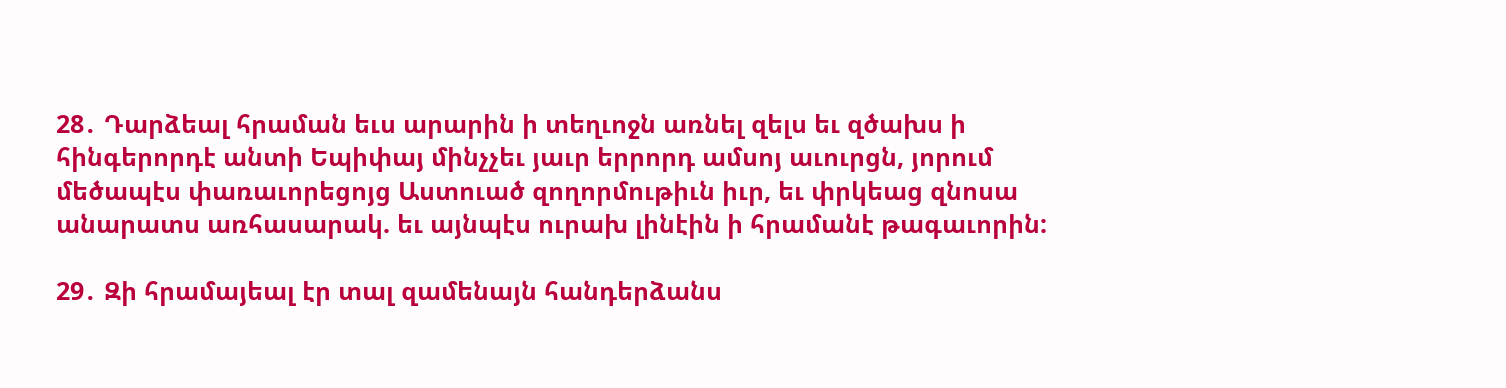28․ Դարձեալ հրաման եւս արարին ի տեղւոջն առնել զելս եւ զծախս ի հինգերորդէ անտի Եպիփայ մինչչեւ յաւր երրորդ ամսոյ աւուրցն, յորում մեծապէս փառաւորեցոյց Աստուած զողորմութիւն իւր, եւ փրկեաց զնոսա անարատս առհասարակ. եւ այնպէս ուրախ լինէին ի հրամանէ թագաւորին:

29․ Զի հրամայեալ էր տալ զամենայն հանդերձանս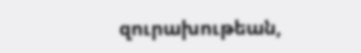զուրախութեան,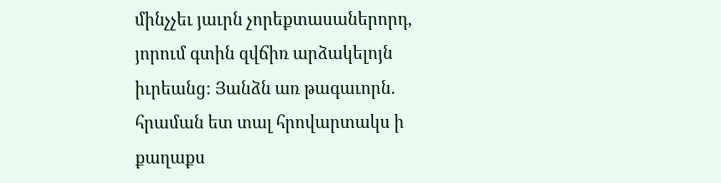մինչչեւ յաւրն չորեքտասաներորդ, յորում գտին զվճիռ արձակելոյն իւրեանց: Յանձն առ թագաւորն. հրաման ետ տալ հրովարտակս ի քաղաքս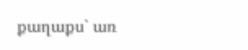քաղաքս` առ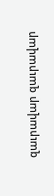զաւրավար զաւրավար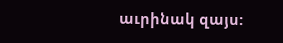աւրինակ զայս: